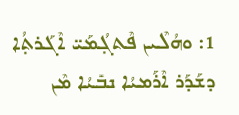1: ܘܗܳܠܶܝܢ ܦܶܬܓ݂ܳܡܰܝ̈ ܐܶܓܰܪܬ݂ܳܐ ܕܫܰܕܰܪ ܐܶܪܰܡܝܳܐ ܢܒܺܝܳܐ ܡܶܢ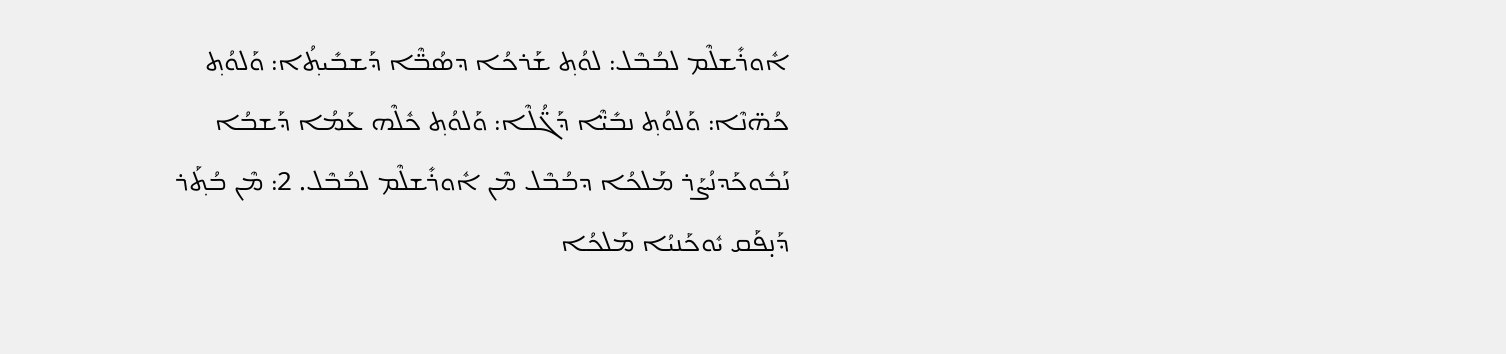ܐܽܘܪܺܫܠܶܡ ܠܒܳܒܶܠ: ܠܘܳܬ݂ ܫܰܪܟܳܐ ܕܣܳܒ̈ܶܐ ܕܰܫܒܺܝܬ݂ܳܐ: ܘܰܠܘܳܬ݂ ܟܳܗ̈ܢܶܐ: ܘܰܠܘܳܬ݂ ܢܒܺܝ̈ܶܐ ܕܰܓ̈ܳܠܶܐ: ܘܰܠܘܳܬ݂ ܟܽܠܶܗ ܥܰܡܳܐ ܕܰܫܒܳܐ ܢܰܒܽܘܟܰܕܢܳܨܰܪ ܡܰܠܟܳܐ ܕܒܳܒܶܠ ܡܶܢ ܐܽܘܪܺܫܠܶܡ ܠܒܳܒܶܠ. 2: ܡܶܢ ܒܳܬ݂ܰܪ ܕܰܢ̣ܦܰܩ ܝܽܘܟܰܢܝܳܐ ܡܰܠܟܳܐ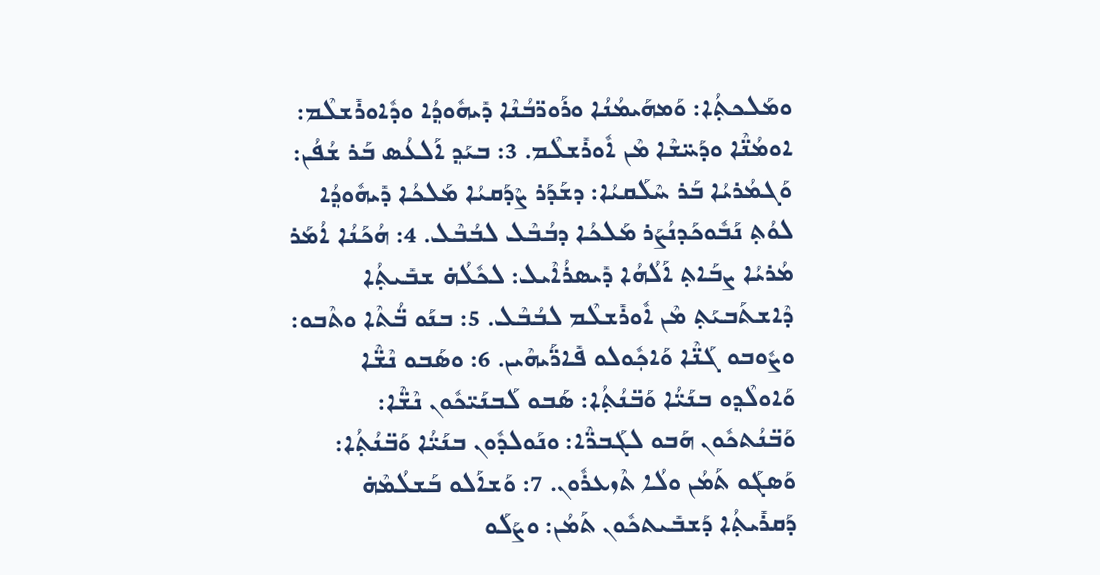ܘܡܰܠܟܬ݂ܳܐ: ܘܰܡܗܰܝܡܳܢܳܐ ܘܪܰܘܖ̈ܒܳܢܶܐ ܕܺܝܗܽܘܕ݂ܳܐ ܘܕܽܐܘܪܺܫܠܶܡ: ܐܘܡܳܢ̈ܶܐ ܘܕܰܚ̈ܫܶܐ ܡܶܢ ܐܽܘܪܺܫܠܶܡ. 3: ܒܝܰܕ݂ ܐܰܠܥܳܣ ܒܰܪ ܫܳܦܳܢ: ܘܰܓܡܳܪܝܳܐ ܒܰܪ ܚܶܠܰܩܝܳܐ: ܕܫܰܕܰܪ ܨܶܕܰܩܝܳܐ ܡܰܠܟܳܐ ܕܺܝܗܽܘܕ݂ܳܐ ܠܘܳܬ݂ ܢܰܒܽܘܟܰܕܢܳܨܰܪ ܡܰܠܟܳܐ ܕܒܳܒܶܠ ܠܒܳܒܶܠ. 4: ܗܳܟܰܢܳܐ ܐܳܡܰܪ ܡܳܪܝܳܐ ܨܒܰܐܬ݂ ܐܰ‌ܠܳܗܳܐ ܕܺܝܣܪܳܐܶܝܠ: ܠܟܽܠܳܗ̇ ܫܒܺܝܬ݂ܳܐ ܕܶܐܫܬܰܒܝܰܬ݂ ܡܶܢ ܐܽܘܪܺܫܠܶܡ ܠܒܳܒܶܠ. 5: ܒܢܰܘ ܒ̈ܳܬܶܐ ܘܬܶܒܘ: ܘܨܽܘܒܘ ܓܰܢ̈ܶܐ ܘܰܐܟ݂ܽܘܠܘ ܦܺܐܖ̈ܰܝܗܶܝܢ. 6: ܘܣܰܒܘ ܢܶܫ̈ܶܐ ܘܰܐܘܠܶܕ݂ܘ ܒܢܰܝ̈ܳܐ ܘܰܒ̈ܢܳܬ݂ܳܐ: ܣܰܒܘ ܠܰܒܢܰܝ̈ܟܽܘܢ ܢܶܫ̈ܶܐ: ܘܰܒ̈ܢܳܬܟܽܘܢ ܗܰܒܘ ܠܓܰܒܖ̈ܶܐ: ܘܢܰܘܠܕܽܘܢ ܒܢܰܝ̈ܳܐ ܘܰܒ̈ܢܳܬ݂ܳܐ: ܘܰܣܓܰܘ ܬܰܡܳܢ ܘܠܳܐ ܬܶܙܥܪܽܘܢ. 7: ܘܰܫܐܰܠܘ ܒܰܫܠܳܡܶܗ̇ ܕܰܩܪܺܝܬ݂ܳܐ ܕܰܫܒܺܝܬܟܽܘܢ ܬܰܡܳܢ: ܘܨܰܠܰܘ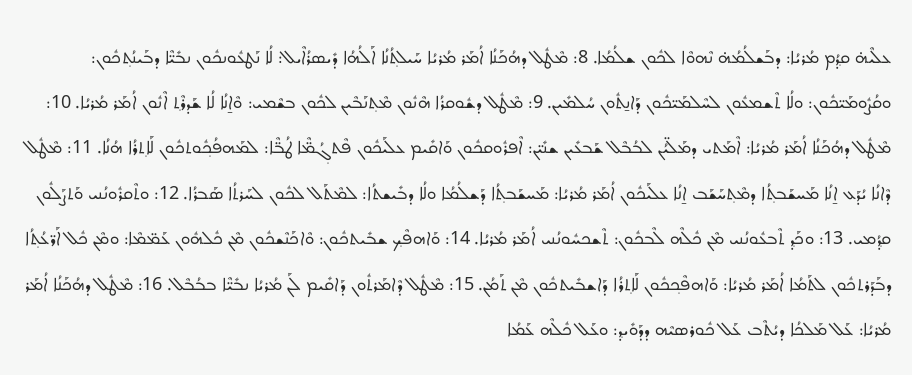ܥܠܶܝܗ̇ ܩܕ݂ܳܡ ܡܳܪܝܳܐ: ܕܒܰܫܠܳܡܳܗ̇ ܢܶܗܘܶܐ ܠܟܽܘܢ ܫܠܳܡܳܐ. 8: ܡܶܛܽܠ ܕܗܳܟܰܢܳܐ ܐܳܡܰܪ ܡܳܪܝܳܐ ܚܰܝܠܬ݂ܳܢܳܐ ܐܰ‌ܠܳܗܳܐ ܕܺܝܣܪܳܐܶܝܠ: ܠܳܐ ܢܰܛܥܽܘܢܟܽܘܢ ܢܒܺܝ̈ܶܐ ܕܒܰܝܢܳܬ݂ܟܽܘܢ: ܘܩܳܨܽܘܡܰܝ̈ܟܽܘܢ: ܘܠܳܐ ܬܶܫܡܥܽܘܢ ܠܚܶܠܡܰܝ̈ܟܽܘܢ ܕܰܐܢ̱ܬܽܘܢ ܚܳܠܡܺܝܢ. 9: ܡܶܛܽܠ ܕܫܽܘܩܪܳܐ ܗܶܢܽܘܢ ܡܶܬ݂ܢܰܒܶܝܢ ܠܟܽܘܢ ܒܫܶܡܝ: ܘܶܐ̱ܢܳܐ ܠܳܐ ܫܰܕܪܶܬ݂ ܐܶܢܽܘܢ ܐܳܡܰܪ ܡܳܪܝܳܐ. 10: ܡܶܛܽܠ ܕܗܳܟܰܢܳܐ ܐܳܡܰܪ ܡܳܪܝܳܐ: ܐܶܡܰܬܝ ܕܡܰܠ̈ܝܳܢ ܠܒܳܒܶܠ ܫܰܒܥܺܝܢ ܫܢܺܝ̈ܢ: ܐܶܦܪܽܘܩܟܽܘܢ ܘܰܐܩܺܝܡ ܥܠܰܝܟܽܘܢ ܦܶܬܓ݂ܳܡ̈ܶܐ ܛܳܒ̈ܶܐ: ܠܡܰܗܦܳܟ݂ܽܘܬܟܽܘܢ ܠܰܐܬ݂ܪܳܐ ܗܳܢܳܐ. 11: ܡܶܛܽܠ ܕܶܐܢܳܐ ܝܳܕܰܥ ܐ̱ܢܳܐ ܡܰܚܫܰܒܬ݂ܳܐ ܕܡܶܬ݂ܚܰܫܰܒ ܐ̱ܢܳܐ ܥܠܰܝܟܽܘܢ ܐܳܡܰܪ ܡܳܪܝܳܐ: ܡܰܚܫܰܒܬ݂ܳܐ ܕܰܫܠܳܡܳܐ ܘܠܳܐ ܕܒܺܝܫܬܳܐ: ܠܡܶܬܰܠ ܠܟܽܘܢ ܠܚܰܪܬ݂ܳܐ ܣܰܒܪܳܐ. 12: ܘܬܶܩܪܽܘܢܳܢܝ ܘܰܬܨܰܠܽܘܢ ܩܕ݂ܳܡܝ. 13: ܘܟܰܕ݂ ܬܶܒܥܽܘܢܳܢܝ ܡܶܢ ܟܽܠܶܗ ܠܶܒܟܽܘܢ: ܬܶܫܟܚܽܘܢܳܢܝ ܐܳܡܰܪ ܡܳܪܝܳܐ. 14: ܘܰܐܗܦܶܟ݂ ܫܒܺܝܬܟܽܘܢ: ܘܶܐܟܰܢܶܫܟܽܘܢ ܡܶܢ ܟܽܠܗܽܘܢ ܥܰܡ̈ܡܶܐ: ܘܡܶܢ ܟܽܠ ܐܰܖ̈ܥܳܬ݂ܳܐ ܕܒܰܕܰܪܬܟܽܘܢ ܠܬܰܡܳܐ ܐܳܡܰܪ ܡܳܪܝܳܐ: ܘܰܐܗܦܶܟ݂ܟܽܘܢ ܠܰܐܬ݂ܪܳܐ ܕܰܐܫܒܺܝܬܟܽܘܢ ܡܶܢ ܬܰܡܳܢ. 15: ܡܶܛܽܠ ܕܶܐܡܰܪܬܽܘܢ ܕܰܐܩܺܝܡ ܠܰܢ ܡܳܪܝܳܐ ܢܒܺܝ̈ܶܐ ܒܒܳܒܶܠ. 16: ܡܶܛܽܠ ܕܗܳܟܰܢܳܐ ܐܳܡܰܪ ܡܳܪܝܳܐ: ܥܰܠ ܡܰܠܟܳܐ ܕܝܳܬܶܒ ܥܰܠ ܟܽܘܪܣܝܶܗ ܕܕܰܘܺܝܕ݂: ܘܥܰܠ ܟܽܠܶܗ ܥܰܡܳܐ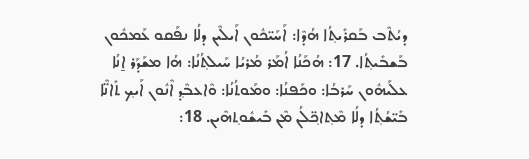ܕܝܳܬܶܒ ܒܰܩܪܺܝܬ݂ܳܐ ܗܳܕܶܐ: ܐܰܚܰܝ̈ܟܽܘܢ ܐܰܝܠܶܝܢ ܕܠܳܐ ܢܦܰܩܘ ܥܰܡܟܽܘܢ ܒܰܫܒܺܝܬ݂ܳܐ. 17: ܗܳܟܰܢܳܐ ܐܳܡܰܪ ܡܳܪܝܳܐ ܚܰܝܠܬ݂ܳܢܳܐ: ܗܳܐ ܡܫܰܕܰܪ ܐ̱ܢܳܐ ܥܠܰܝܗܽܘܢ ܚܰܪܒܳܐ: ܘܟܰܦܢܳܐ: ܘܡܰܘܬܳܢܳܐ: ܘܶܐܥܒܶܕ݂ ܐܶܢܽܘܢ ܐܰܝܟ݂ ܬܺܐܢ̈ܶܐ ܒܺܝ̈ܫܳܬ݂ܳܐ ܕܠܳܐ ܡܶܬ݂ܐܟ݂̈ܠܳܢ ܡܶܢ ܒܺܝܫܽܘܬ݂ܗܶܝܢ. 18: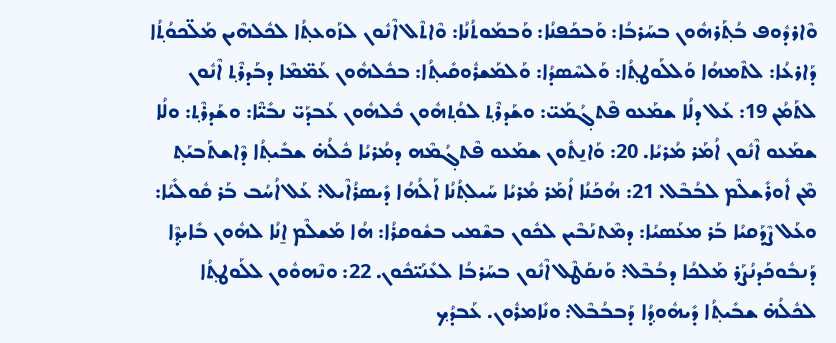ܘܶܐܪܕܽܘܦ ܒܳܬ݂ܰܪܗܽܘܢ ܒܚܰܪܒܳܐ: ܘܰܒܟܰܦܢܳܐ: ܘܰܒܡܰܘܬܳܢܳܐ: ܘܶܐܬܶܠ ܐܶܢܽܘܢ ܠܙܰܘܥܬ݂ܳܐ ܠܟܽܠܗܶܝܢ ܡܰܠ̈ܟܘܳܬ݂ܳܐ ܕܰܐܪܥܳܐ: ܠܬܶܡܗܳܐ ܘܰܠܠܰܘܛܬ݂ܳܐ: ܘܰܠܚܶܣܕܳܐ: ܘܰܠܡܰܫܪܽܘܩܺܝܬ݂ܳܐ: ܒܟܽܠܗܽܘܢ ܥܰܡ̈ܡܶܐ ܕܒܰܕܪܶܬ݂ ܐܶܢܽܘܢ ܠܬܰܡܳܢ 19: ܥܰܠ ܕܠܳܐ ܫܡܰܥܘ ܦܶܬܓ݂ܳܡܰܝ̈: ܘܫܰܕܪܶܬ݂ ܠܘܳܬ݂ܗܽܘܢ ܟܽܠܗܽܘܢ ܥܰܒܕܰܝ̈ ܢܒܺܝ̈ܶܐ: ܘܫܰܕܪܶܬ݂: ܘܠܳܐ ܫܡܰܥܘ ܐܶܢܽܘܢ ܐܳܡܰܪ ܡܳܪܝܳܐ. 20: ܘܰܐܢ̱ܬܽܘܢ ܫܡܰܥܘ ܦܶܬܓ݂ܳܡܶܗ ܕܡܳܪܝܳܐ ܟܽܠܳܗ̇ ܫܒܺܝܬ݂ܳܐ ܕܶܐܫܬܰܒܝܰܬ݂ ܡܶܢ ܐܽܘܪܺܫܠܶܡ ܠܒܳܒܶܠ. 21: ܗܳܟܰܢܳܐ ܐܳܡܰܪ ܡܳܪܝܳܐ ܚܰܝܠܬ݂ܳܢܳܐ ܐܰ‌ܠܳܗܳܐ ܕܺܝܣܪܳܐܶܝܠ: ܥܰܠ ܐܳܚܳܒ ܒܰܪ ܩܽܘܠܺܝܳܐ: ܘܥܰܠ ܨܶܕܰܩܝܳܐ ܒܰܪ ܡܥܰܣܝܳܐ: ܕܡܶܬܢܰܒܶܝܢ ܠܟܽܘܢ ܒܫܶܡܝ ܒܫܽܘܩܪܳܐ: ܗܳܐ ܡܰܫܠܶܡ ܐ̱ܢܳܐ ܠܗܽܘܢ ܒܺܐܝܕ݂ܶܐ ܕܰܢܒܽܘܟܰܕܢܳܨܰܪ ܡܰܠܟܳܐ ܕܒܳܒܶܠ: ܘܰܢܩܰܛܶܠ ܐܶܢܽܘܢ ܒܚܰܪܒܳܐ ܠܥܺܢܰܝ̈ܟܽܘܢ. 22: ܘܢܶܗܘܽܘܢ ܠܠܰܘܛܬ݂ܳܐ ܠܟܽܠܳܗ̇ ܫܒܺܝܬ݂ܳܐ ܕܺܝܗܽܘܕ݂ܳܐ ܕܰܒܒܳܒܶܠ: ܘܢܺܐܡܪܽܘܢ. ܥܰܒܕܳܟ݂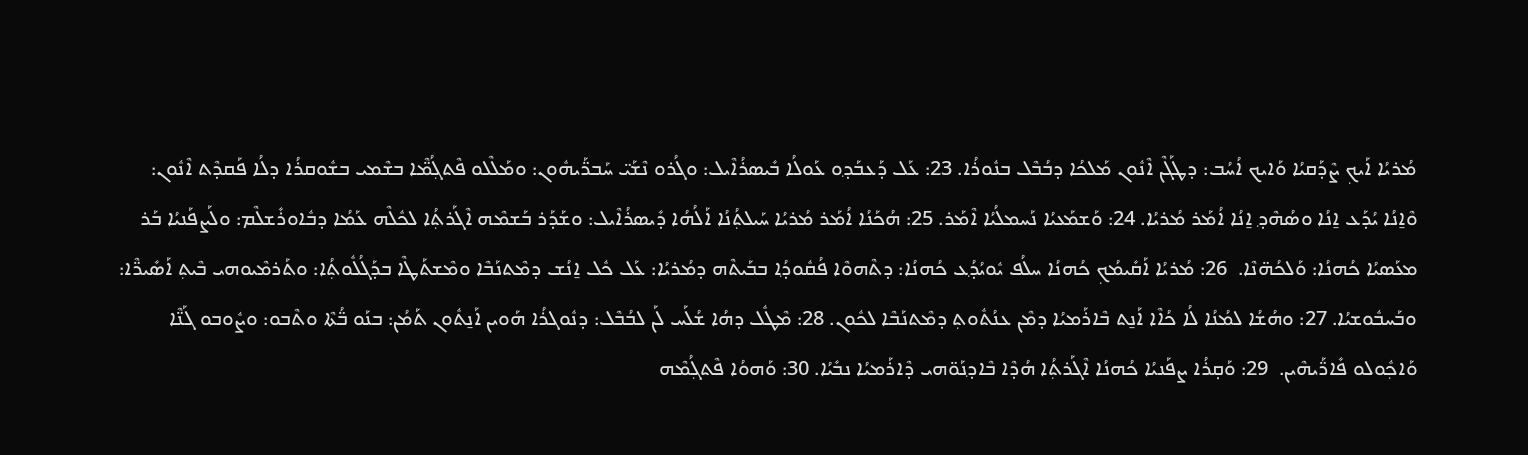ܡܳܪܝܳܐ ܐܰܝܟ݂ ܨܶܕܰܩܝܳܐ ܘܰܐܝܟ ܐܳܚܳܒ: ܕܛܰܓܶܢ ܐܶܢܽܘܢ ܡܰܠܟܳܐ ܕܒܳܒܶܠ ܒܢܽܘܪܳܐ. 23: ܥܰܠ ܕܰܥܒܰܕ݂ܘ ܥܰܘܠܳܐ ܒܺܝܣܪܳܐܶܝܠ: ܘܓܳܪܘ ܢܶܫܰܝ̈ ܚܰܒܖ̈ܰܝܗܽܘܢ: ܘܡܰܠܶܠܘ ܦܶܬܓ݂ܳܡ̈ܶܐ ܒܫܶܡܝ ܒܫܽܘܩܪܳܐ ܕܠܳܐ ܦܰܩܕܶܬ ܐܶܢܽܘܢ: ܘܶܐ̱ܢܳܐ ܝܳܕܰܥ ܐ̱ܢܳܐ ܘܣܳܗܶܕ݂ ܐ̱ܢܳܐ ܐܳܡܰܪ ܡܳܪܝܳܐ. 24: ܘܰܫܡܰܥܝܳܐ ܢܰܚܡܠܳܝܳܐ ܐܶܡܰܪ. 25: ܗܳܟܰܢܳܐ ܐܳܡܰܪ ܡܳܪܝܳܐ ܚܰܝܠܬ݂ܳܢܳܐ ܐܰ‌ܠܳܗܳܐ ܕܺܝܣܪܳܐܶܝܠ: ܘܫܰܕܰܪ ܒܰܫܡܶܗ ܐܶܓܰܪܬ݂ܳܐ ܠܟܽܠܶܗ ܥܰܡܳܐ ܕܒܽܐܘܪܺܫܠܶܡ: ܘܠܰܨܦܰܢܝܳܐ ܒܰܪ ܡܥܰܣܝܳܐ ܟܳܗܢܳܐ: ܘܰܠܟܳܗ̈ܢܶܐ.  26: ܡܳܪܝܳܐ ܐܰܩܺܝܡܳܟ݂ ܟܳܗܢܳܐ ܚܠܳܦ ܝܽܘܝܳܕ݂ܳܥ ܟܳܗܢܳܐ: ܕܬܶܗܘܶܐ ܦܳܩܽܘܕ݂ܳܐ ܒܒܰܝܬܶܗ ܕܡܳܪܝܳܐ: ܥܰܠ ܟܽܠ ܐ̱ܢܳܫ ܕܡܶܬܢܰܒܶܐ ܘܡܶܫܬܰܛܶܐ ܒܕܰܓܳܠܽܘܬ݂ܳܐ: ܘܬܰܪܡܶܝܘܗܝ ܒܶܝܬ݂ ܐܰܣܺܝܖ̈ܶܐ: ܘܒܰܚܒܽܘܫܝܳܐ. 27: ܘܗܳܫܳܐ ܠܡܳܢܳܐ ܠܳܐ ܟܳܐܶܐ ܐܰܢ̱ܬ ܒܶܐܪܰܡܝܳܐ ܕܡܶܢ ܥܢܳܬܽܘܬ݂ ܕܡܶܬܢܰܒܶܐ ܠܟܽܘܢ. 28: ܡܶܛܽܠ ܕܗܳܐ ܫܳܠܰܚ ܠܰܢ ܠܒܳܒܶܠ: ܕܢܽܘܓܪܳܐ ܗܰܘܝܢ ܐܰܢ̱ܬܽܘܢ ܬܰܡܳܢ: ܒܢܰܘ ܒ̈ܳܬܶܐ ܘܬܶܒܘ: ܘܨܽܘܒܘ ܓܰܢ̈ܶܐ ܘܰܐܟ݂ܽܘܠܘ ܦܺܐܖ̈ܰܝܗܶܝܢ.  29: ܘܰܩ̣ܪܳܐ ܨܦܰܢܝܳܐ ܟܳܗܢܳܐ ܐܶܓܰܪܬ݂ܳܐ ܗܳܕܶܐ ܒܶܐܕ݂ܢܰܘ̈ܗܝ ܕܶܐܪܰܡܝܳܐ ܢܒܺܝܳܐ. 30: ܘܰܗܘܳܐ ܦܶܬܓ݂ܳܡܶܗ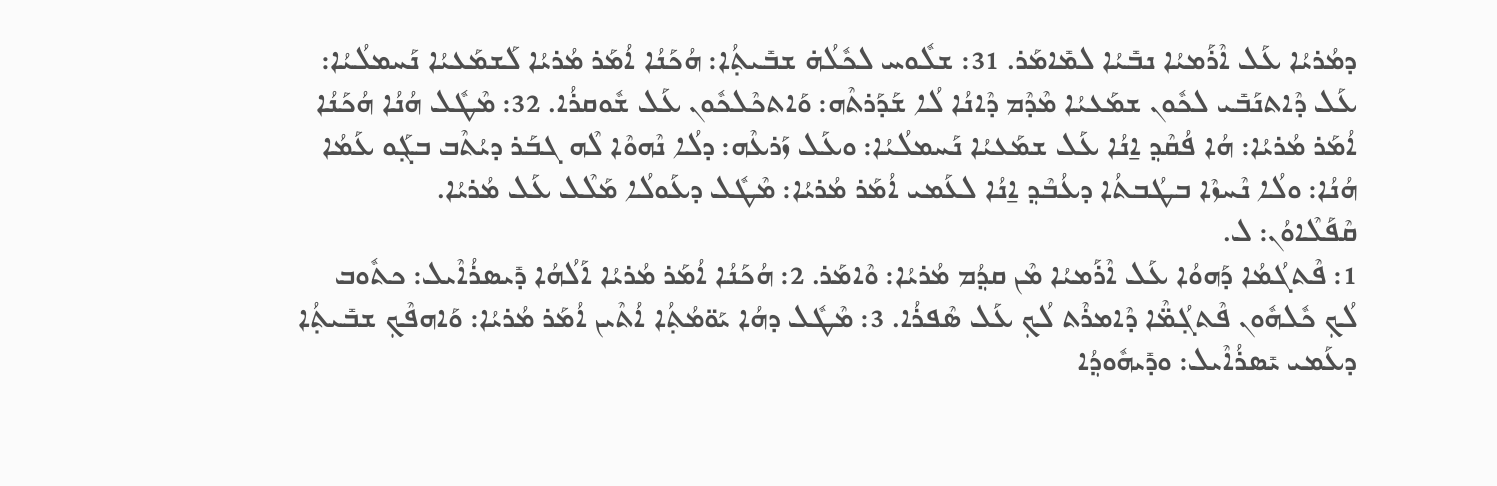ܕܡܳܪܝܳܐ ܥܰܠ ܐܶܪܰܡܝܳܐ ܢܒܺܝܳܐ ܠܡܺܐܡܰܪ. 31: ܫܠܽܘܚ ܠܟܽܠܳܗ̇ ܫܒܺܝܬ݂ܳܐ: ܗܳܟܰܢܳܐ ܐܳܡܰܪ ܡܳܪܝܳܐ ܠܰܫܡܰܥܝܳܐ ܢܰܚܡܠܳܝܳܐ: ܥܰܠ ܕܶܐܬܢܰܒܺܝ ܠܟܽܘܢ ܫܡܰܥܝܳܐ ܡܶܕܶܡ ܕܶܐܢܳܐ ܠܳܐ ܫܰܕܰܪܬܶܗ: ܘܰܐܬܟܶܠܟܽܘܢ ܥܰܠ ܫܽܘܩܪܳܐ. 32: ܡܶܛܽܠ ܗܳܢܳܐ ܗܳܟܰܢܳܐ ܐܳܡܰܪ ܡܳܪܝܳܐ: ܗܳܐ ܦܳܩܶܕ݂ ܐ̱ܢܳܐ ܥܰܠ ܫܡܰܥܝܳܐ ܢܰܚܡܠܳܝܳܐ: ܘܥܰܠ ܙܰܪܥܶܗ: ܕܠܳܐ ܢܶܗܘܶܐ ܠܶܗ ܓܒܰܪ ܕܝܳܬܶܒ ܒܓ݂ܰܘ ܥܰܡܳܐ ܗܳܢܳܐ: ܘܠܳܐ ܢܶܚܙܶܐ ܒܛܳܒܬܳܐ ܕܥܳܒܶܕ݂ ܐ̱ܢܳܐ ܠܥܰܡܝ ܐܳܡܰܪ ܡܳܪܝܳܐ: ܡܶܛܽܠ ܕܥܰܘܠܳܐ ܡܰܠܶܠ ܥܰܠ ܡܳܪܝܳܐ.
ܩܶܦܰܠܶܐܘܳܢ: ܠ.
1: ܦܶܬܓܳܡܳܐ ܕܰܗܘܳܐ ܥܰܠ ܐܶܪܰܡܝܳܐ ܡܶܢ ܩܕ݂ܳܡ ܡܳܪܝܳܐ: ܘܶܐܡܰܪ. 2: ܗܳܟܰܢܳܐ ܐܳܡܰܪ ܡܳܪܝܳܐ ܐܰ‌ܠܳܗܳܐ ܕܺܝܣܪܳܐܶܝܠ: ܟܬܽܘܒ ܠܳܟ݂ ܟܽܠܗܽܘܢ ܦܶܬܓ݂ܳܡ̈ܶܐ ܕܶܐܡܪܶܬ ܠܳܟ݂ ܥܰܠ ܣܶܦܪܳܐ. 3: ܡܶܛܽܠ ܕܗܳܐ ܝܰܘ̈ܡܳܬ݂ܳܐ ܐܳܬܶܝܢ ܐܳܡܰܪ ܡܳܪܝܳܐ: ܘܰܐܗܦܶܟ݂ ܫܒܺܝܬ݂ܳܐ ܕܥܰܡܝ ܝܺܣܪܳܐܶܝܠ: ܘܕܺܝܗܽܘܕ݂ܳܐ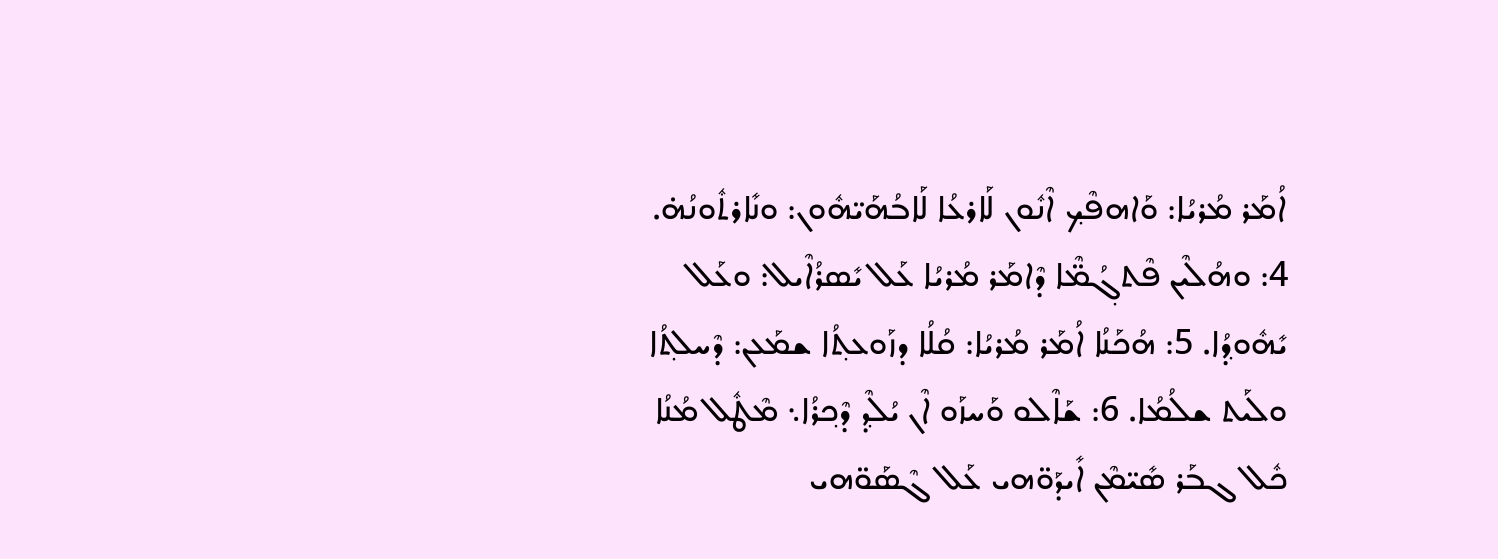ܐܳܡܰܪ ܡܳܪܝܳܐ: ܘܰܐܗܦܶܟ݂ ܐܶܢܽܘܢ ܠܰܐܪܥܳܐ ܠܰܐܒܳܗܰܝ̈ܗܽܘܢ: ܘܢܺܐܪܬܽܘܢܳܗ̇. 4: ܘܗܳܠܶܝܢ ܦܶܬܓ݂ܳܡ̈ܶܐ ܕܶܐܡܰܪ ܡܳܪܝܳܐ ܥܰܠ ܝܺܣܪܳܐܶܝܠ: ܘܥܰܠ ܝܺܗܽܘܕ݂ܳܐ. 5: ܗܳܟܰܢܳܐ ܐܳܡܰܪ ܡܳܪܝܳܐ: ܩܳܠܳܐ ܕܙܰܘܥܬ݂ܳܐ ܫܡܰܥܢ: ܕܶܚܠܬ݂ܳܐ ܘܠܰܝܬ ܫܠܳܡܳܐ. 6: ܫܰܐܶܠܘ ܘܰܚܙܰܘ ܐܶܢ ܝܳܠܶܕ݂ ܕܶܟ݂ܪܳܐ܆ ܡܶܛܽܠ ܡܳܢܳܐ ܟܽܠ ܓܒܰܪ ܣܺܝ̈ܡܶܢ ܐܺܝܕܰܘ̈ܗܝ ܥܰܠ ܓܶܣܰܘ̈ܗܝ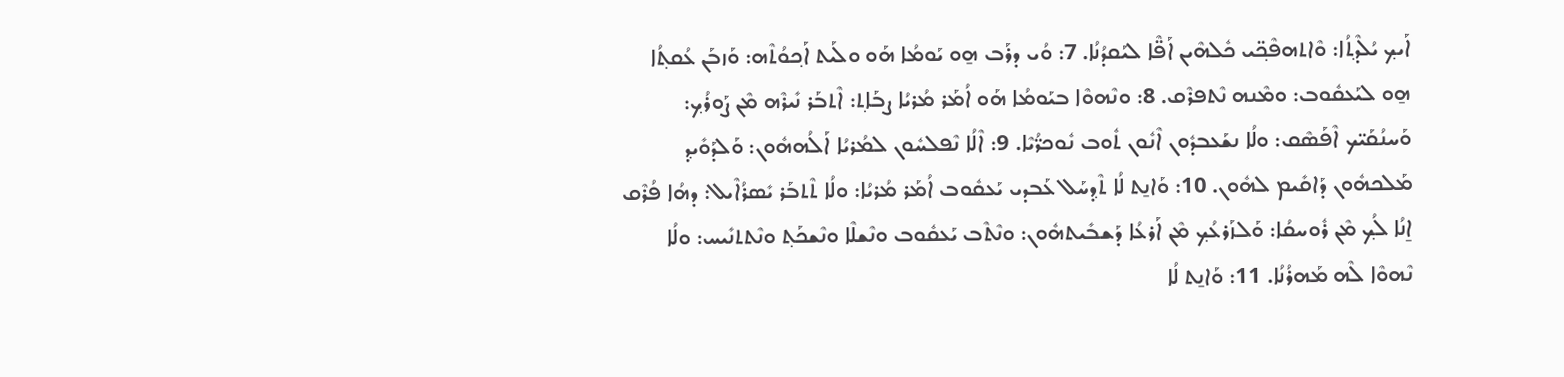ܐܰܝܟ݂ ܝܳܠܶܕܬ݂ܳܐ: ܘܶܐܬܗܦܶܟ݂̈ܝ ܟܽܠܗܶܝܢ ܐܰܦ̈ܶܐ ܠܝܰܩܕܳܢܳܐ. 7: ܘܳܝ ܕܪܰܒ ܗ̱ܘ ܝܰܘܡܳܐ ܗܰܘ ܘܠܰܝܬ ܐܰܟ݂ܘܳܬܶܗ: ܘܰܙܒܰܢ ܥܳܩܬ݂ܳܐ ܗ̱ܘ ܠܝܰܥܩܽܘܒ: ܘܡܶܢܗ ܢܶܬܦܪܶܩ. 8: ܘܢܶܗܘܶܐ ܒܝܰܘܡܳܐ ܗܰܘ ܐܳܡܰܪ ܡܳܪܝܳܐ ܨܒܰܐܬ݂: ܐܶܬܒܰܪ ܢܺܝܪܶܗ ܡܶܢ ܨܰܘܪܳܟ݂: ܘܰܚܢܳܩܰܝ̈ܟ ܐܶܦܰܣܶܩ: ܘܠܳܐ ܢܫܰܥܒܕܽܘܢ ܐܶܢܽܘܢ ܬܽܘܒ ܢܽܘܟܖ̈ܳܝܶܐ. 9: ܐܶܠܳܐ ܢܶܦܠܚܽܘܢ ܠܡܳܪܝܳܐ ܐܰܠܳܗܗܽܘܢ: ܘܰܠܕܰܘܺܝܕ݂ ܡܰܠܟܗܽܘܢ ܕܰܐܩܺܝܡ ܠܗܽܘܢ. 10: ܘܰܐܢ̱ܬ ܠܳܐ ܬܶܕ݂ܚܰܠ ܥܰܒܕܝ ܝܰܥܩܽܘܒ ܐܳܡܰܪ ܡܳܪܝܳܐ: ܘܠܳܐ ܬܶܬܒܰܪ ܝܺܣܪܳܐܶܝܠ: ܕܗܳܐ ܦܳܪܶܩ ܐ̱ܢܳܐ ܠܳܟ݂ ܡܶܢ ܪܽܘܚܩܳܐ: ܘܰܠܙܰܪܥܳܟ݂ ܡܶܢ ܐܰܪܥܳܐ ܕܰܫܒܺܝܬܗܽܘܢ: ܘܢܶܬܶܒ ܝܰܥܩܽܘܒ ܘܢܶܫܠܶܐ ܘܢܶܫܟܰܬ݂ ܘܢܶܬܬܢܺܝܚ: ܘܠܳܐ ܢܶܗܘܶܐ ܠܶܗ ܡܰܗܪܳܢܳܐ. 11: ܘܰܐܢ̱ܬ ܠܳܐ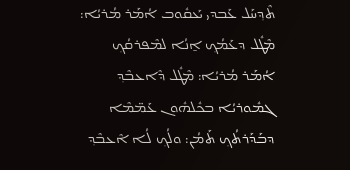ܬܶܕ݂ܚܰܠ ܥܰܒܕܝ ܝܰܥܩܽܘܒ ܐܳܡܰܪ ܡܳܪܝܳܐ: ܡܶܛܽܠ ܕܥܰܡܳܟ݂ ܐ̱ܢܳܐ ܠܡܶܦܪܩܳܟ݂ ܐܳܡܰܪ ܡܳܪܝܳܐ: ܡܶܛܽܠ ܕܶܐܥܒܶܕ݂ ܓܡܽܘܪܝܳܐ ܒܟܽܠܗܽܘܢ ܥܰܡ̈ܡܶܐ ܕܒܰܕܰܪܬܳܟ݂ ܬܰܡܳܢ: ܘܠܳܟ݂ ܠܳܐ ܐܶܥܒܶܕ݂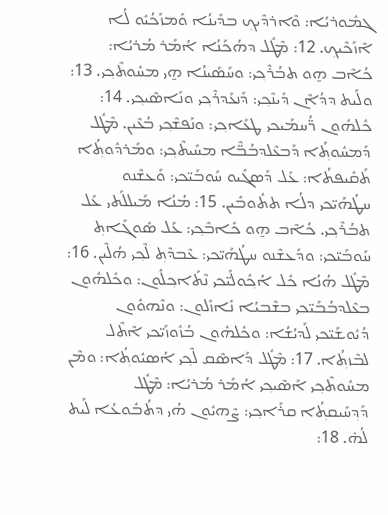ܓܡܽܘܪܝܳܐ: ܘܶܐܪܕܶܝܟ݂ ܒܕܺܝܢܳܐ ܘܰܡܙܰܟܳܝܽܘ ܠܳܐ ܐܶܙܰܟܶܝܟ݂. 12: ܡܶܛܽܠ ܕܗܳܟܰܢܳܐ ܐܳܡܰܪ ܡܳܪܝܳܐ: ܟܳܐܶܒ ܗ̱ܘ ܬܒܳܪܶܟ݂ܝ: ܘܚܰܣܺܝܢܳܐ ܗ̱ܝ ܡܚܽܘܬܶܟ݂ܝ. 13: ܘܠܰܝܬ ܕܕܳܐܶܢ ܕܺܝܢܶܟ݂ܝ: ܕܰܢܥܰܕܪܶܟ݂ܝ ܘܢܰܐܣܶܝܟ݂ܝ. 14: ܟܽܠܗܽܘܢ ܖ̈ܳܚܡܰܝܟܝ ܛܥܰܐܟ݂ܝ: ܘܢܰܦܫܶܟ݂ܝ ܒܳܥܶܝܢ. ܡܶܛܽܠ ܕܰܡܚܽܘܬ݂ܳܐ ܕܰܒܥܶܠܕܒܳܒ̈ܶܐ ܡܚܺܝܬܶܟ݂ܝ: ܘܡܰܪܕܽܘܬ݂ܳܐ ܬܰܩܺܝܦܬܳܐ: ܥܰܠ ܕܰܣܓܺܝܘ ܚܰܘܒܰܝ̈ܟܝ: ܘܰܥܫܶܢܘ ܚܛܳܗܰܝ̈ܟܝ ܕܠܳܐ ܬܬܽܘܒܺܝܢ. 15: ܡܳܢܳܐ ܡܰܝܠܠܰܬܝ ܥܰܠ ܬܒܳܪܶܟ݂ܝ. ܟܳܐܶܒ ܗ̱ܘ ܟܺܐܒܶܟ݂ܝ: ܥܰܠ ܣܽܘܓܰܐܬ݂ ܚܰܘܒܰܝ̈ܟܝ: ܘܕܰܥܫܶܢܘ ܚܛܳܗܰܝ̈ܟܝ: ܥܶܒܕܶܬ݂ ܠܶܟ݂ܝ ܗܳܠܶܝܢ. 16: ܡܶܛܽܠ ܗܳܢܳܐ ܟܽܠ ܐܳܟ݂ܽܘܠܰܝ̈ܟܝ ܢܶܬܰܐܟ݂ܠܽܘܢ: ܘܟܽܠܗܽܘܢ ܒܥܶܠܕܒܳܒܰܝ̈ܟܝ ܒܫܶܒܝܳܐ ܢܺܐܙܽܠܘܢ: ܘܢܶܗܘܽܘܢ ܕܳܝܽܘܫܰܝ̈ܟܝ ܠܰܕܝܳܫܳܐ: ܘܟܽܠܗܽܘܢ ܒܳܙܽܘܙܰܝ̈ܟܝ ܐܶܬܶܠ ܠܒܶܙܬ݂ܳܐ. 17: ܡܶܛܽܠ ܕܰܐܣܶܩ ܠܶܟ݂ܝ ܐܳܣܝܽܘܬ݂ܳܐ: ܘܡܶܢ ܡܚܽܘܬܶܟ݂ܝ ܐܰܣܶܝܟ݂ܝ ܐܳܡܰܪ ܡܳܪܝܳܐ: ܡܶܛܽܠ ܕܰܕ݂ܚܺܝܩܬ݂ܳܐ ܩܪܰܐܟ݂ܝ: ܨܶܗܝܽܘܢ ܗܳܝ ܕܬܳܒܽܘܥܳܐ ܠܰܝܬ ܠܳܗ̇. 18: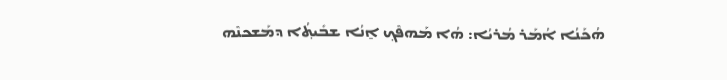ܗܳܟܰܢܳܐ ܐܳܡܰܪ ܡܳܪܝܳܐ: ܗܳܐ ܡܰܗܦܶܟ݂ ܐ̱ܢܳܐ ܫܒܺܝܬ݂ܳܐ ܕܡܰܫܟܢܶܗ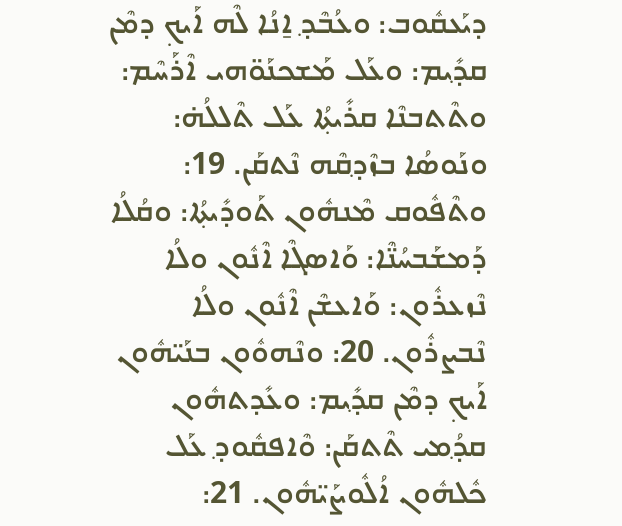ܕܝܰܥܩܽܘܒ: ܘܥܳܒܶܕ݂ ܐ̱ܢܳܐ ܠܶܗ ܐܰܝܟ݂ ܕܡܶܢ ܩܕ݂ܺܝܡ: ܘܥܰܠ ܡܰܫܟܢܰܘ̈ܗܝ ܐܶܪܰܚܶܡ: ܘܬܶܬܒܢܶܐ ܩܪܺܝܬ݂ܳܐ ܥܰܠ ܬܶܠܠܳܗ̇: ܘܢܰܘܣܳܐ ܒܙܶܕ݂ܩܶܗ ܢܶܬܩܰܢ. 19: ܘܬܶܦܽܘܩ ܡܶܢܗܽܘܢ ܬܰܘܕܺܝܬ݂ܳܐ: ܘܩܳܠܳܐ ܕܰܡܫܰܒܚܳܢ̈ܶܐ: ܘܰܐܣܓܶܐ ܐܶܢܽܘܢ ܘܠܳܐ ܢܶܙܥܪܽܘܢ: ܘܰܐܥܫܶܢ ܐܶܢܽܘܢ ܘܠܳܐ ܢܶܒܨܪܽܘܢ. 20: ܘܢܶܗܘܽܘܢ ܒܢܰܝ̈ܗܽܘܢ ܐܰܝܟ݂ ܕܡܶܢ ܩܕ݂ܺܝܡ: ܘܥܺܕܬܗܽܘܢ ܩܕ݂ܳܡܝ ܬܶܬܩܰܢ: ܘܶܐܦܩܽܘܕ݂ ܥܰܠ ܟܽܠܗܽܘܢ ܐܳܠܽܘܨܰܝ̈ܗܽܘܢ. 21: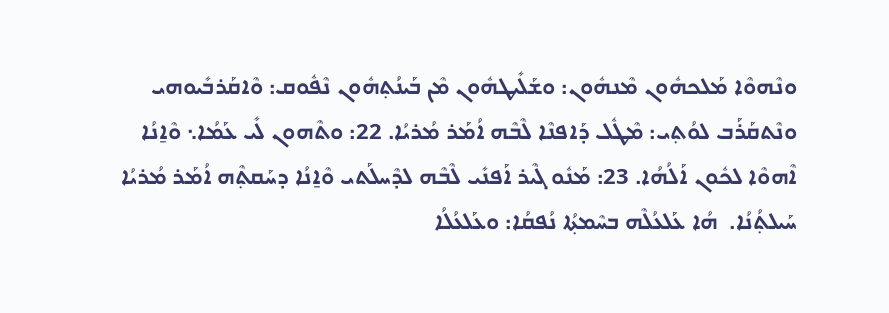ܘܢܶܗܘܶܐ ܡܰܠܟܗܽܘܢ ܡܶܢܗܽܘܢ: ܘܫܰܠܺܝܛܗܽܘܢ ܡܶܢ ܒܰܝܢܳܬ݂ܗܽܘܢ ܢܶܦܽܘܩ: ܘܶܐܩܰܪܒܺܝܘܗܝ ܘܢܶܬܩܰܪܰܒ ܠܘܳܬ݂ܝ: ܡܶܛܽܠ ܕܰܐܦܢܶܐ ܠܶܒܶܗ ܐܳܡܰܪ ܡܳܪܝܳܐ. 22: ܘܬܶܗܘܢ ܠܺܝ ܥܰܡܳܐ܆ ܘܶܐ̱ܢܳܐ ܐܶܗܘܶܐ ܠܟܽܘܢ ܐܰ‌ܠܳܗܳܐ. 23: ܡܰܢܽܘ ܓܶܝܪ ܐܰܦܢܺܝ ܠܶܒܶܗ ܠܕܶܚܠܰܬܝ ܘܶܐ̱ܢܳܐ ܕܚܰܩܬ݂ܶܗ ܐܳܡܰܪ ܡܳܪܝܳܐ ܚܰܝܠܬ݂ܳܢܳܐ.  ܗܳܐ ܥܰܠܥܳܠܶܗ ܒܚܶܡܬ݂ܳܐ ܢܳܦܩܳܐ: ܘܥܰܠܥܳܠܳܐ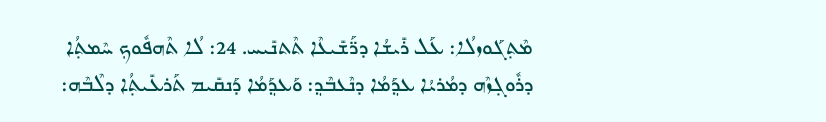ܡܶܬ݂ܓܰܘܙܠܳܐ: ܥܰܠ ܪܺܝܫܳܐ ܕܖ̈ܰܫܺܝܥܶܐ ܬܶܬܢܺܝܚ. 24: ܠܳܐ ܬܶܗܦܽܘܟ݂ ܚܶܡܬ݂ܳܐ ܕܪܽܘܓ݂ܙܶܗ ܕܡܳܪܝܳܐ ܥܕ݂ܰܡܳܐ ܕܢܶܥܒܶܕ݂: ܘܰܥܕ݂ܰܡܳܐ ܕܰܢܩܺܝܡ ܬܰܪܥܺܝܬ݂ܳܐ ܕܠܶܒܶܗ: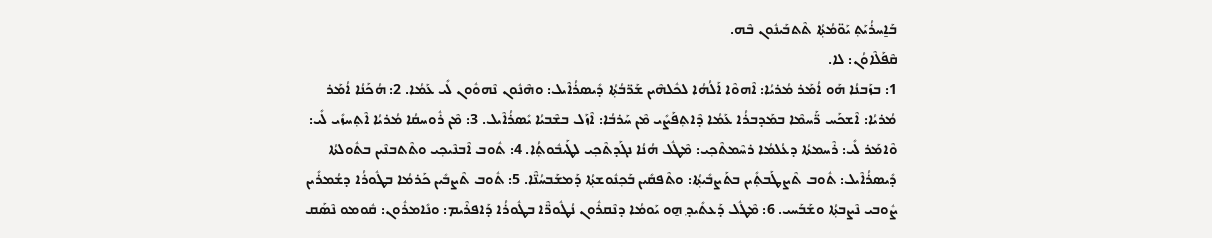ܒܰܐ̱ܚܪܳܝܰܬ݂ ܝܰܘ̈ܡܳܬ݂ܳܐ ܬܶܬܒܰܝܢܽܘܢ ܒܶܗ.
ܩܶܦܰܠܶܐܘܳܢ: ܠܐ.
1: ܒܙܰܒܢܳܐ ܗܰܘ ܐܳܡܰܪ ܡܳܪܝܳܐ: ܐܶܗܘܶܐ ܐܰ‌ܠܳܗܳܐ ܠܟܽܠܗܶܝܢ ܫܰܖ̈ܒܳܬ݂ܳܐ ܕܺܝܣܪܳܐܶܝܠ: ܘܗܶܢܽܘܢ ܢܶܗܘܽܘܢ ܠܺܝ ܥܰܡܳܐ. 2: ܗܳܟܰܢܳܐ ܐܳܡܰܪ ܡܳܪܝܳܐ: ܐܶܫܟܰܚ ܖ̈ܰܚܡܶܐ ܒܡܰܕܒܪܳܐ ܥܰܡܳܐ ܕܶܐܬ݂ܦܰܨܺܝ ܡܶܢ ܚܰܪܒܳܐ: ܐܶܙܰܠ ܒܫܶܒܝܳܐ ܝܺܣܪܳܐܶܝܠ. 3: ܡܶܢ ܪܽܘܚܩܳܐ ܡܳܪܝܳܐ ܐܶܬ݂ܚܙܺܝ ܠܺܝ: ܘܶܐܡܰܪ ܠܺܝ: ܪܶܚܡܬܳܐ ܕܥܳܠܡܳܐ ܪܚܶܡܬܶܟ݂ܝ: ܡܶܛܽܠ ܗܳܢܳܐ ܢܓܰܕܬܶܟ݂ܝ ܠܛܰܝܒܽܘܬ݂ܳܐ. 4: ܬܽܘܒ ܐܶܒܢܶܝܟ݂ܝ ܘܬܶܬܒܢܶܝܢ ܒܬܽܘܠܬܳܐ ܕܺܝܣܪܳܐܶܝܠ: ܬܽܘܒ ܬܶܨܛܰܒܬ݂ܺܝܢ ܒܬܰܨܒܺܝܬ݂ܳܐ: ܘܬܶܦܩܺܝܢ ܒܰܟ݂ܢܽܘܫܬ݂ܳܐ ܕܰܡܫܰܒܚܳܢ̈ܶܐ. 5: ܬܽܘܒ ܬܶܨܒܺܝܢ ܟܰܪܡܳܐ ܒܛܽܘܪܳܐ ܕܫܳܡܪܺܝܢ ܨܽܘܒܝ ܢܶܨܒܬ݂ܳܐ ܘܫܰܒܰܚܝ. 6: ܡܶܛܽܠ ܕܰܥܬܺܝܕ݂ ܗ̱ܘ ܝܰܘܡܳܐ ܕܢܶܩܪܽܘܢ ܢܳܛܽܘܖ̈ܶܐ ܒܛܽܘܪܳܐ ܕܰܐܦܪܶܝܡ: ܘܢܺܐܡܪܽܘܢ: ܩܽܘܡܘ ܢܶܣܰܩ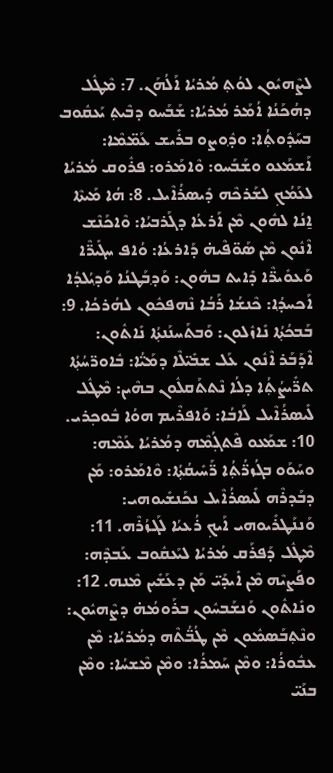ܠܨܶܗܝܽܘܢ ܠܘܳܬ݂ ܡܳܪܝܳܐ ܐܰܠܳܗܰܢ. 7: ܡܶܛܽܠ ܕܗܳܟܰܢܳܐ ܐܳܡܰܪ ܡܳܪܝܳܐ: ܫܰܒܰܚܘ ܕܒܶܝܬ݂ ܝܰܥܩܽܘܒ ܒܚܰܕܽܘܬ݂ܳܐ: ܘܕ݂ܽܘܨܘ ܒܪܺܝܫ ܥܰܡ̈ܡܶܐ: ܐܰܫܡܰܥܘ ܘܫܰܒܰܚܘ: ܘܶܐܡܰܪܘ: ܦܪܽܘܩ ܡܳܪܝܳܐ ܠܥܰܡܳܟ݂ ܠܫܰܪܟܶܗ ܕܺܝܣܪܳܐܶܝܠ. 8: ܗܳܐ ܡܰܝܬܶܐ ܐ̱ܢܳܐ ܠܗܽܘܢ ܡܶܢ ܐܰܪܥܳܐ ܕܓܰܪܒܝܳܐ: ܘܶܐܟܰܢܶܫ ܐܶܢܽܘܢ ܡܶܢ ܣܰܘ̈ܦܶܝܗ̇ ܕܰܐܪܥܳܐ: ܘܳܐܦ ܚܓܺܝܖ̈ܶܐ ܘܰܥܘܺܝܖ̈ܶܐ ܕܺܐܝܬ ܒܗܽܘܢ: ܘܰܕ݂ܒܰܛܢܳܐ ܘܰܕ݂ܝܳܠܕܳܐ ܐܰܟܚܕ݂ܳܐ: ܟܶܢܫܳܐ ܪܰܒܳܐ ܢܶܗܦܟܽܘܢ ܠܗܳܪܟܳܐ. 9: ܒܰܒܟܳܬ݂ܳܐ ܢܺܐܙܽܠܘܢ: ܘܰܒܬܰܚܢܰܢܬ݂ܳܐ ܢܺܐܬܽܘܢ: ܐܶܕܰܒܰܪ ܐܶܢܽܘܢ ܥܰܠ ܫܒܺܝ̈ܠܶܐ ܕܡܰܝ̈ܳܐ: ܒܽܐܘܖ̈ܚܳܬ݂ܳܐ ܬܖ̈ܺܝܨܳܬ݂ܳܐ ܕܠܳܐ ܢܶܬܬܰܩܠܽܘܢ ܒܗܶܝܢ: ܡܶܛܽܠ ܠܺܝܣܪܳܐܶܝܠ ܠܰܐܒܳܐ: ܘܰܐܦܪܶܝܡ ܗܘܳܐ ܒܽܘܟ݂ܪܝ. 10: ܫܡܰܥܘ ܦܶܬܓ݂ܳܡܶܗ ܕܡܳܪܝܳܐ ܥܰܡܶܗ: ܘܚܰܘܰܘ ܒܓܳܙܖ̈ܳܬ݂ܳܐ ܖ̈ܰܚܺܝܩܳܬ݂ܳܐ: ܘܶܐܡܰܪܘ: ܡܰܢ ܕܒܰܕܪܶܗ ܠܺܝܣܪܳܐܶܝܠ ܢܟܰܢܫܺܝܘܗܝ: ܘܰܢܢܰܛܪܺܝܘܗܝ ܐܰܝܟ݂ ܪܳܥܝܳܐ ܠܰܓܙܳܪܶܗ. 11: ܡܶܛܽܠ ܕܰܦܪܰܩ ܡܳܪܝܳܐ ܠܝܰܥܩܽܘܒ ܥܰܒܕܶܗ: ܘܦܰܨܝܶܗ ܡܶܢ ܐܺܝܕܰܝ̈ ܡܰܢ ܕܥܰܫܺܝܢ ܡܶܢܗ. 12: ܘܢܺܐܬܽܘܢ ܘܰܢܫܰܒܚܽܘܢ ܒܪܰܘܡܳܗ̇ ܕܨܶܗܝܽܘܢ: ܘܢܶܬ݂ܒܰܣܡܽܘܢ ܡܶܢ ܛܳܒ̈ܳܬܶܗ ܕܡܳܪܝܳܐ: ܡܶܢ ܥܒܽܘܪܳܐ: ܘܡܶܢ ܚܰܡܪܳܐ: ܘܡܶܢ ܡܶܫܚܳܐ: ܘܡܶܢ ܒܢܰܝ̈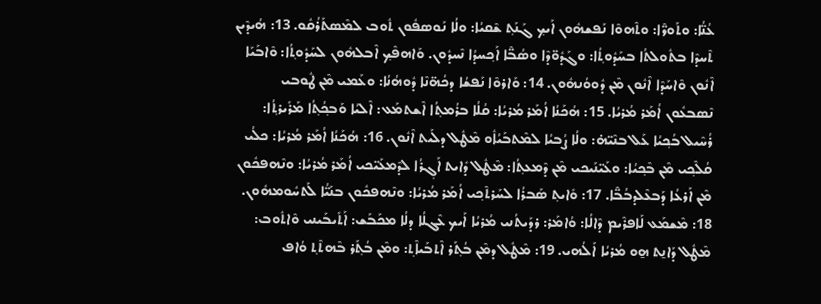ܥܳܢ̈ܳܐ: ܘܬܰܘܖ̈ܶܐ: ܘܬܶܗܘܶܐ ܢܰܦܫܗܽܘܢ ܐܰܝܟ݂ ܓܰܢܰܬ݂ ܫܶܩܝܳܐ: ܘܠܳܐ ܢܰܘܣܦܽܘܢ ܬܽܘܒ ܠܡܶܣܬܰܪܳܩܽܘ. 13: ܗܳܝܕܶܝܢ ܬܶܚܕܶܐ ܒܬܽܘܠܬܳܐ ܒܚܰܕܽܘܬ݂ܳܐ: ܘܓܰܕܽܘ̈ܕܶܐ ܘܣܳܒ̈ܶܐ ܐܰܟ݂ܚܕܳܐ ܢܶܚܕܽܘܢ. ܘܰܐܗܦܶܟ݂ ܐܶܒܠܗܽܘܢ ܠܚܰܕܽܘܬ݂ܳܐ: ܘܶܐܒܰܝܰܐ ܐܶܢܽܘܢ ܘܶܐܚܰܕܶܐ ܐܶܢܽܘܢ ܡܶܢ ܕܽܘܘܳܢܗܽܘܢ. 14: ܘܰܐܪܘܶܐ ܢܰܦܫܳܐ ܕܟܳܗ̈ܢܶܐ ܕܽܘܗܳܢܳܐ: ܘܥܰܡܝ ܡܶܢ ܛܽܘܒܝ ܢܶܣܒܥܽܘܢ ܐܳܡܰܪ ܡܳܪܝܳܐ. 15: ܗܳܟܰܢܳܐ ܐܳܡܰܪ ܡܳܪܝܳܐ: ܩܳܠܳܐ ܒܪܳܡܬ݂ܳܐ ܐܶܫܬܡܰܥ: ܐܶܠܝܳܐ ܘܰܒܟ݂ܳܬ݂ܳܐ ܡܰܪܺܝܪܬ݂ܳܐ: ܪܳܚܶܝܠ ܒܳܟ݂ܝܳܐ ܥܰܠ ܒܢܶܝ̈ܗ̇: ܘܠܳܐ ܨܳܒܝܳܐ ܠܡܶܬܒܰܝܳܐܽܘ ܡܶܛܽܠ ܕܠܰܝܬ ܐܶܢܽܘܢ. 16: ܗܳܟܰܢܳܐ ܐܳܡܰܪ ܡܳܪܝܳܐ: ܟܠܳܝ ܩܳܠܶܟ݂ܝ ܡܶܢ ܒܶܟ݂ܝܳܐ: ܘܥܰܝ̈ܢܰܝܟܝ ܡܶܢ ܕܶܡܥܬ݂ܳܐ: ܡܶܛܽܠ ܕܺܐܝܬ ܐܰܓ݂ܪܳܐ ܠܕܶܡܥܰܝ̈ܟܝ ܐܳܡܰܪ ܡܳܪܝܳܐ: ܘܢܶܗܦܟܽܘܢ ܡܶܢ ܐܰܪܥܳܐ ܕܰܒܥܶܠܕܒܳܒ̈ܶܐ. 17: ܘܺܐܝܬ݂ ܣܰܒܪܳܐ ܠܚܰܪܬܶܟ݂ܝ ܐܳܡܰܪ ܡܳܪܝܳܐ: ܘܢܶܗܦܟܽܘܢ ܒܢܰܝ̈ܳܐ ܠܰܬܚܽܘܡܗܽܘܢ. 18: ܡܶܫܡܰܥ ܠܰܐܦܪܶܝܡ ܕܶܐܠܳܐ: ܘܳܐܡܰܪ: ܪܕܰܝܬܳܢܝ ܡܳܪܝܳܐ ܐܰܝܟ ܥܶܓܠܳܐ ܕܠܳܐ ܡܟܰܒܰܫ: ܐܰܬܺܝܒܰܝܢܝ ܘܶܐܬܽܘܒ: ܡܶܛܽܠ ܕܰܐܢ̱ܬ ܗ̱ܘ ܡܳܪܝܳܐ ܐܰܠܳܗܝ. 19: ܡܶܛܽܠ ܕܡܶܢ ܒܳܬ݂ܰܪ ܐܶܬܒܰܝܐܶܬ݂: ܘܡܶܢ ܒܳܬ݂ܰܪ ܒܶܗܬܶܬ݂ ܘܳܐܦ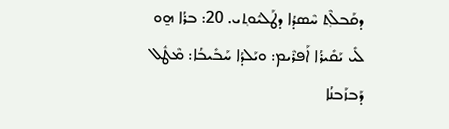ܕܩܰܒܠܶܬ݂ ܚܶܣܕܳܐ ܕܛܰܠܝܽܘܬ݂ܝ. 20: ܒܪܳܐ ܗ̱ܘ ܠܺܝ ܝܰܩܺܝܪܳܐ ܐܰܦܪܶܝܡ: ܘܝܰܠܕܳܐ ܚܰܒܺܝܒܳܐ: ܡܶܛܽܠ ܕܰܒܙܰܒܢܳܐ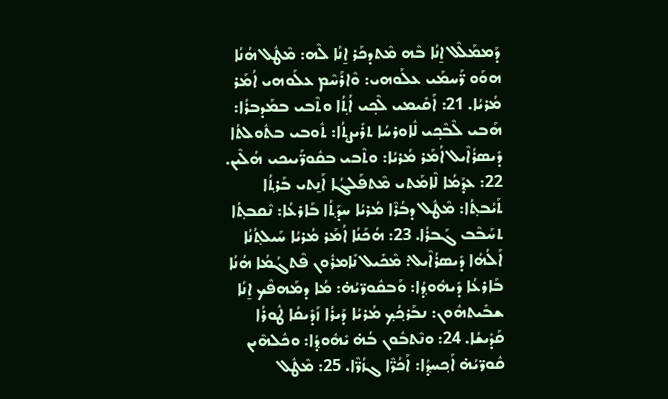ܕܰܡܡܰܠܶܠ ܐ̱ܢܳܐ ܒܶܗ ܡܶܬܕܟܰܪ ܐ̱ܢܳܐ ܠܶܗ: ܡܶܛܽܠ ܗܳܢܳܐ ܗܘܰܘ ܖ̈ܰܚܡܰܝ ܥܠܰܘܗܝ: ܘܶܐܪܰܚܶܡ ܥܠܰܘܗܝ ܐܳܡܰܪ ܡܳܪܝܳܐ. 21: ܐܰܩܺܝܡܝ ܠܶܟ݂ܝ ܐܳܬ݂ܳܐ ܘܬܶܒܝ ܒܡܰܕܒܪܳܐ: ܗܰܒܝ ܠܶܒܶܟ݂ܝ ܠܽܐܘܪܚܳܐ ܬܪܺܝܨܬ݂ܳܐ: ܬܽܘܒܝ ܒܬܽܘܠܬܳܐ ܕܺܝܣܪܳܐܶܝܠ ܐܳܡܰܪ ܡܳܪܝܳܐ: ܘܬܶܒܝ ܒܩܽܘܖ̈ܰܝܝܟܝ ܗܳܠܶܝܢ. 22: ܥܕ݂ܰܡܳܐ ܠܶܐܡܰܬܝ ܡܶܬܦܰܠܓܳܐ ܐܰܢ̱ܬܝ ܒܰܪܬ݂ܳܐ ܬܰܝܳܒܬ݂ܳܐ: ܡܶܛܽܠ ܕܒܳܪܶܐ ܡܳܪܝܳܐ ܚܕܰܬ݂ܳܐ ܒܰܐܪܥܳܐ: ܢܶܩܒܬ݂ܳܐ ܬܚܰܒܶܒ ܓܰܒܪܳܐ. 23: ܗܳܟܰܢܳܐ ܐܳܡܰܪ ܡܳܪܝܳܐ ܚܰܝܠܬ݂ܳܢܳܐ ܐܰ‌ܠܳܗܳܐ ܕܺܝܣܪܳܐܶܝܠ: ܡܶܟܺܝܠ ܢܺܐܡܪܽܘܢ ܦܶܬܓܳܡܳܐ ܗܳܢܳܐ ܒܰܐܪܥܳܐ ܕܺܝܗܽܘܕ݂ܳܐ: ܘܰܒܩܽܘܖ̈ܝܳܗ̇: ܡܳܐ ܕܡܰܗܦܶܟ ܐ̱ܢܳܐ ܫܒܺܝܬܗܽܘܢ: ܢܒܰܪܟ݂ܳܟ݂ ܡܳܪܝܳܐ ܕܰܝܪܳܐ ܙܰܕܺܝܩܳܐ ܛܽܘܪܳܐ ܩܰܕܺܝܫܳܐ. 24: ܘܢܶܬܒܽܘܢ ܒܳܗ̇ ܝܺܗܽܘܕ݂ܳܐ: ܘܟܽܠܗܶܝܢ ܩܽܘܖ̈ܝܳܗ̇ ܐܰܟ݂ܚܕ݂ܳܐ: ܐܰܟܳܖ̈ܶܐ ܓܙܳܖ̈ܶܐ. 25: ܡܶܛܽܠ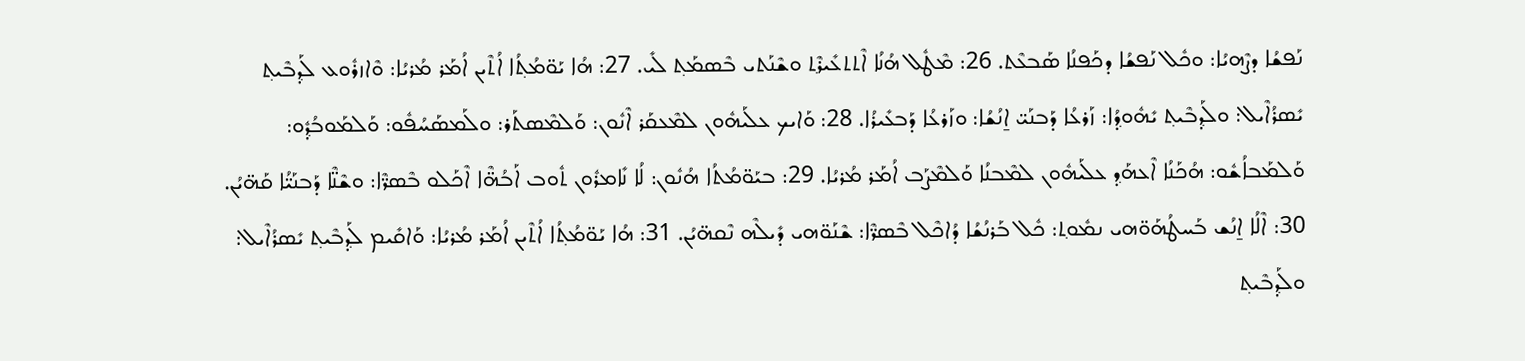ܢܰܦܫܳܐ ܕܨܶܗܝܳܐ: ܘܟܽܠ ܢܰܦܫܳܐ ܕܟܰܦܢܳܐ ܣܰܒܥܶܬ. 26: ܡܶܛܽܠ ܗܳܢܳܐ ܐܶܬܬܥܺܝܪܶܬ݂ ܘܫܶܢܰܬܝ ܒܶܣܡܰܬ݂ ܠܺܝ. 27: ܗܳܐ ܝܰܘ̈ܡܳܬ݂ܳܐ ܐܳܬܶܝܢ ܐܳܡܰܪ ܡܳܪܝܳܐ: ܘܶܐܙܪܽܘܥ ܠܰܕ݂ܒܶܝܬ݂ ܝܺܣܪܳܐܶܝܠ: ܘܠܰܕ݂ܒܶܝܬ݂ ܝܺܗܽܘܕ݂ܳܐ: ܙܰܪܥܳܐ ܕܰܒܢܰܝ̈ ܐ̱ܢܳܫܳܐ: ܘܙܰܪܥܳܐ ܕܰܒܥܺܝܪܳܐ. 28: ܘܰܐܝܟ ܥܠܰܝܗܽܘܢ ܠܡܶܥܩܰܪ ܐܶܢܽܘܢ: ܘܰܠܡܶܣܬܰܪ: ܘܠܰܡܣܰܚܳܦܽܘ: ܘܰܠܡܰܘܒܳܕ݂ܽܘ: ܘܰܠܡܰܒܐܳܫܽܘ: ܗܳܟܰܢܳܐ ܐܶܥܗܰܕ݂ ܥܠܰܝܗܽܘܢ ܠܡܶܒܢܳܐ ܘܰܠܡܶܨܰܒ ܐܳܡܰܪ ܡܳܪܝܳܐ. 29: ܒܝܰܘ̈ܡܳܬܳܐ ܗܳܢܽܘܢ: ܠܳܐ ܢܺܐܡܪܽܘܢ ܬܽܘܒ ܐܰܒܳܗ̈ܶܐ ܐܶܟܰܠܘ ܒܶܣܖ̈ܶܐ: ܘܫܶܢ̈ܶܐ ܕܰܒܢܰܝ̈ܳܐ ܩܰܗ̈ܝܳܢ. 30: ܐܶܠܳܐ ܐ̱ܢܳܫ ܒܰܚܛܳܗܰܘ̈ܗܝ ܢܡܽܘܬ݂: ܟܽܠ ܒܰܪܢܳܫܳܐ ܕܳܐܟܶܠ ܒܶܣܖ̈ܶܐ: ܫܶܢܰܘ̈ܗܝ ܕܺܝܠܶܗ ܢܶܩܗ̈ܝܳܢ. 31: ܗܳܐ ܝܰܘ̈ܡܳܬ݂ܳܐ ܐܳܬܶܝܢ ܐܳܡܰܪ ܡܳܪܝܳܐ: ܘܰܐܩܺܝܡ ܠܰܕ݂ܒܶܝܬ݂ ܝܺܣܪܳܐܶܝܠ: ܘܠܰܕ݂ܒܶܝܬ݂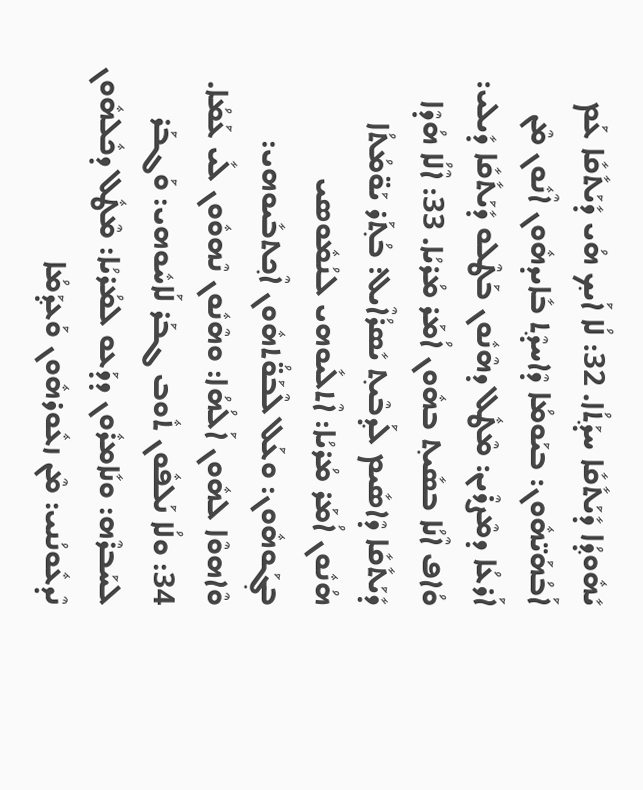ܝܺܗܽܘܕ݂ܳܐ ܕܺܝܰܬܺܩܺܐ ܚܕܰܬ݂ܳܐ. 32: ܠܳܐ ܐܰܝܟ݂ ܗܳܝ ܕܺܝܰܬܺܩܺܐ ܥܰܡ ܐܰܒܳܗܰܝ̈ܗܽܘܢ: ܒܝܰܘܡܳܐ ܕܶܐܚܕܶܬ݂ ܒܺܐܝܕܗܽܘܢ ܐܶܢܽܘܢ ܡܶܢ ܐܰܪܥܳܐ ܕܡܶܨܪܶܝܢ: ܡܶܛܽܠ ܕܗܶܢܽܘܢ ܒܰܛܶܠܘ ܕܺܝܰܬܺܩܺܐ ܕܺܝܠܝ: ܘܳܐܦ ܐܶܢܳܐ ܒܣܺܝܬ݂ ܒܗܽܘܢ ܐܳܡܰܪ ܡܳܪܝܳܐ. 33: ܐܶܠܳܐ ܗܳܕܶܐ ܕܺܝܰܬܺܩܺܐ ܕܶܐܣܺܝܡ ܠܰܕ݂ܒܶܝܬ݂ ܝܺܣܪܳܐܶܝܠ: ܒܳܬ݂ܰܪ ܝܰܘ̈ܡܳܬܳܐ ܗܳܢܽܘܢ ܐܳܡܰܪ ܡܳܪܝܳܐ: ܐܶܬܠܺܝܘܗܝ ܠܢܳܡܽܘܣܝ ܒܓ݂ܰܘܗܽܘܢ: ܘܥܰܠ ܠܶܒܰܘ̈ܳܬܗܽܘܢ ܐܶܟ݂ܬܒܺܝܘܗܝ: ܘܶܐܗܘܶܐ ܠܗܽܘܢ ܐܰ‌ܠܳܗܳܐ: ܘܗܶܢܽܘܢ ܢܶܗܘܽܘܢ ܠܺܝ ܥܰܡܳܐ. 34: ܘܠܳܐ ܢܰܠܦܽܘܢ ܬܽܘܒ ܓܒܰܪ ܠܰܐܚܽܘܗܝ: ܘܰܓܒܰܪ ܠܚܰܒܪܶܗ: ܘܢܺܐܡܪܽܘܢ ܕܕܰܥܘ ܠܡܳܪܝܳܐ: ܡܶܛܽܠ ܕܟܽܠܗܽܘܢ ܢܶܕܥܽܘܢܳܢܝ: ܡܶܢ ܙܥܽܘܪܗܽܘܢ ܘܰܥܕ݂ܰܡܳܐ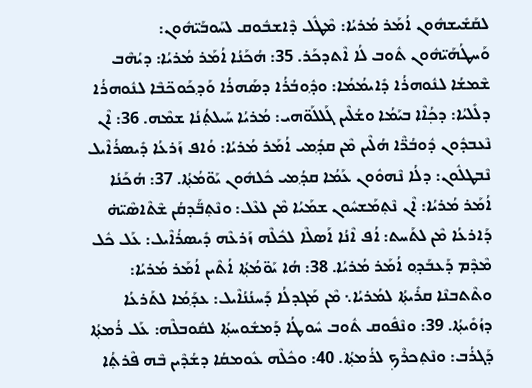ܠܩܰܫܺܝܫܗܽܘܢ ܐܳܡܰܪ ܡܳܪܝܳܐ: ܡܶܛܽܠ ܕܶܐܫܒܽܘܩ ܠܚܰܘܒܰܝ̈ܗܽܘܢ: ܘܰܚܛܳܗܰܝ̈ܗܽܘܢ ܬܽܘܒ ܠܳܐ ܐܶܬܕܟܰܪ. 35: ܗܳܟܰܢܳܐ ܐܳܡܰܪ ܡܳܪܝܳܐ: ܕܝܳܗܶܒ ܫܶܡܫܳܐ ܠܢܽܘܗܪܳܐ ܕܺܐܝܡܳܡܳܐ: ܘܕ݂ܽܘܒܳܪܳܐ ܕܣܰܗܪܳܐ ܘܰܕ݂ܟܰܘܟ̈ܒܶܐ ܠܢܽܘܗܪܳܐ ܕܠܺܠܝܳܐ: ܕܟ݂ܳܐܶܐ ܒܝܰܡܳܐ ܘܫܳܠܶܝܢ ܓܰܠܠܰܘ̈ܗܝ: ܡܳܪܝܳܐ ܚܰܝܠܬ݂ܳܢܳܐ ܫܡܶܗ. 36: ܐܶܢ ܢܶܥܒܕܽܘܢ ܕܽܘܒܳܖ̈ܶܐ ܗܳܠܶܝܢ ܡܶܢ ܩܕ݂ܳܡܝ ܐܳܡܰܪ ܡܳܪܝܳܐ: ܘܳܐܦ ܙܰܪܥܳܐ ܕܺܝܣܪܳܐܶܝܠ ܢܶܒܛܠܽܘܢ: ܕܠܳܐ ܢܶܗܘܽܘܢ ܥܰܡܳܐ ܩܕ݂ܳܡܝ ܟܽܠܗܽܘܢ ܝܰܘ̈ܡܳܬ݂ܳܐ. 37: ܗܳܟܰܢܳܐ ܐܳܡܰܪ ܡܳܪܝܳܐ: ܐܶܢ ܢܶܬ݂ܡܰܫܚܽܘܢ ܫܡܰܝܳܐ ܡܶܢ ܠܥܶܠ: ܘܢܶܬ݂ܒ̈ܰܕܩܳܢ ܫܶܬܶܐܣܶܝ̈ܗ̇ ܕܰܐܪܥܳܐ ܡܶܢ ܠܬܰܚܬ: ܐܳܦ ܐܶܢܳܐ ܐܰܣܠܶܐ ܠܟܽܠܶܗ ܙܰܪܥܶܗ ܕܺܝܣܪܳܐܶܝܠ: ܥܰܠ ܟܽܠ ܡܶܕܶܡ ܕܰܥܒܰܕ݂ܘ ܐܳܡܰܪ ܡܳܪܝܳܐ. 38: ܗܳܐ ܝܰܘ̈ܡܳܬ݂ܳܐ ܐܳܬܶܝܢ ܐܳܡܰܪ ܡܳܪܝܳܐ: ܘܬܶܬܒܢܶܐ ܩܪܺܝܬ݂ܳܐ ܠܡܳܪܝܳܐ܆ ܡܶܢ ܡܰܓܕܠܳܐ ܕܰܚܢܳܢܳܐܶܝܠ: ܥܕ݂ܰܡܳܐ ܠܬܰܪܥܳܐ ܕܙܳܘܺܝܬ݂ܳܐ. 39: ܘܢܶܦܽܘܩ ܬܽܘܒ ܚܽܘܛܳܐ ܕܰܡܫܽܘܚܬ݂ܳܐ ܠܩܽܘܒܠܶܗ: ܥܰܠ ܪܳܡܬ݂ܳܐ ܕܰܓܪܳܒ: ܘܢܶܬ݂ܟܪܶܟ݂ ܠܪܳܡܬ݂ܳܐ. 40: ܘܟܽܠܶܗ ܥܽܘܡܩܳܐ ܕܫܳܕܶܝܢ ܒܶܗ ܦܶܪܬ݂ܳܐ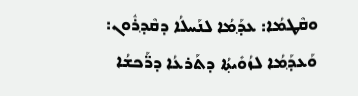ܘܩܶܛܡܳܐ: ܥܕ݂ܰܡܳܐ ܠܢܰܚܠܳܐ ܕܩܶܕ݂ܪܽܘܢ: ܘܰܥܕ݂ܰܡܳܐ ܠܙܳܘܺܝܬ݂ܳܐ ܕܬܰܪܥܳܐ ܕܖ̈ܰܟܫܳܐ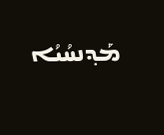ܡܰܕ݂ܢܚܳܝܳܐ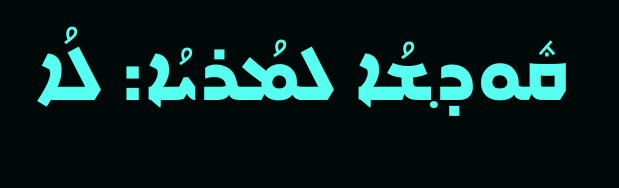ܩܽܘܕ݂ܫܳܐ ܠܡܳܪܝܳܐ: ܠܳܐ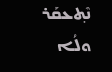ܢܶܬ݂ܥܩܰܪ ܘܠܳܐ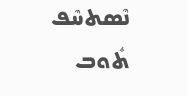ܢܶܣܬܚܶܦ ܬܽܘܒ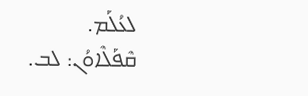ܠܥܳܠܰܡ.
ܩܶܦܰܠܶܐܘܳܢ: ܠܒ.